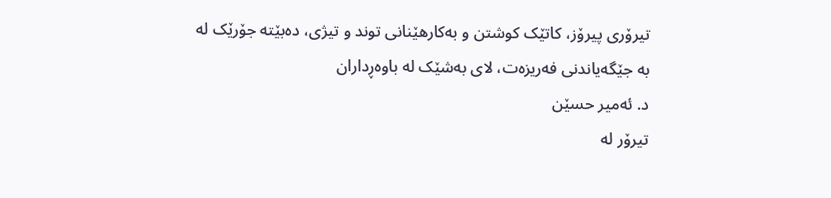تیرۆری پیرۆز، کاتێک کوشتن و بەکارهێنانی توند و تیژی، دەبێتە جۆرێک لە بە جێگەیاندنی فەریزەت، لای بەشێک لە باوەڕداران
د. ئەمیر حسێن
تیرۆر لە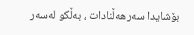بۆشایدا سەرهەڵنادات ، بەڵکو لەسەر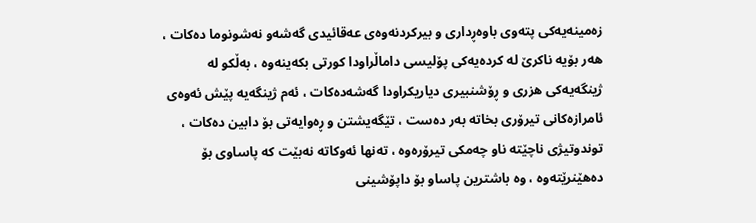زەمینەیەکی پتەوی باوەڕداری و بیرکردنەوەی عەقائیدی گەشەو نەشونوما دەکات ، هەر بۆیە ناکرێ لە کردەیەکی پۆلیسی داماڵراودا کورتی بکەینەوە ، بەڵکو لە ژینگەیەکی هزری و ڕۆشنبیری دیاریکراودا گەشەدەکات ، ئەم ژینگەیە پێش ئەوەی ئامرازەکانی تیرۆری بخاتە بەر دەست ، تێگەیشتن و ڕەوایەتی بۆ دابین دەکات ، توندوتیژی ناچێتە ناو چەمکی تیرۆرەوە ، تەنها ئەوکاتە نەبێت کە پاساوی بۆ دەهێنرێتەوە ، وە باشترین پاساو بۆ داپۆشینی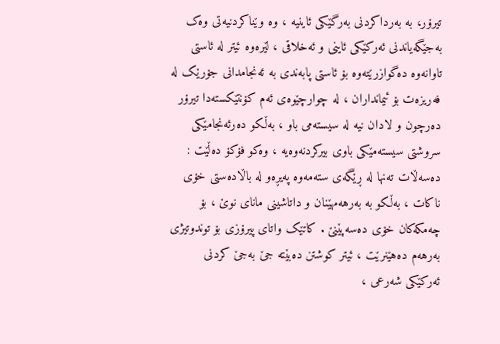تیرۆر، بە بەرداکردنی بەرگێکی ئاینیە ، وە وێناکردنیەتی وەک بەجێگەیاندنی ئەرکێکی ئاینی و ئەخلاقی ، لێرەوە ئیتر لە ئاستی تاوانەوە دەگوازرێتەوە بۆ ئاستی پابەندی بە ئەنجامدانی جۆرێک لە فەریزەت بۆ ئیمانداران ، لە چوارچێوەی ئەم کۆنتێکستەدا تیرۆر دەرچون و لادان نیە لە سیستەمی باو ، بەڵکو دەرئەنجامێکی سروشتی سیستەمێکی باوی بیرکردنەوەیە ، وەکو فۆکۆ دەڵێت : دەسەڵات تەنها لە ڕێگەی ستەمەوە پەیڕەو لە باڵادەستی خۆی ناکات ، بەڵکو بە بەرهەمهێنان و داتاشینی مانای نوێ ، بۆ چەمکەکان خۆی دەسەپێنێ . کاتێک واتای پیرۆزی بۆ توندوتیژی بەرهەم دەهێنرێت ، ئیتر کوشتن دەبێتە جێ بەجێ کردنی ئەرکێکی شەرعی ،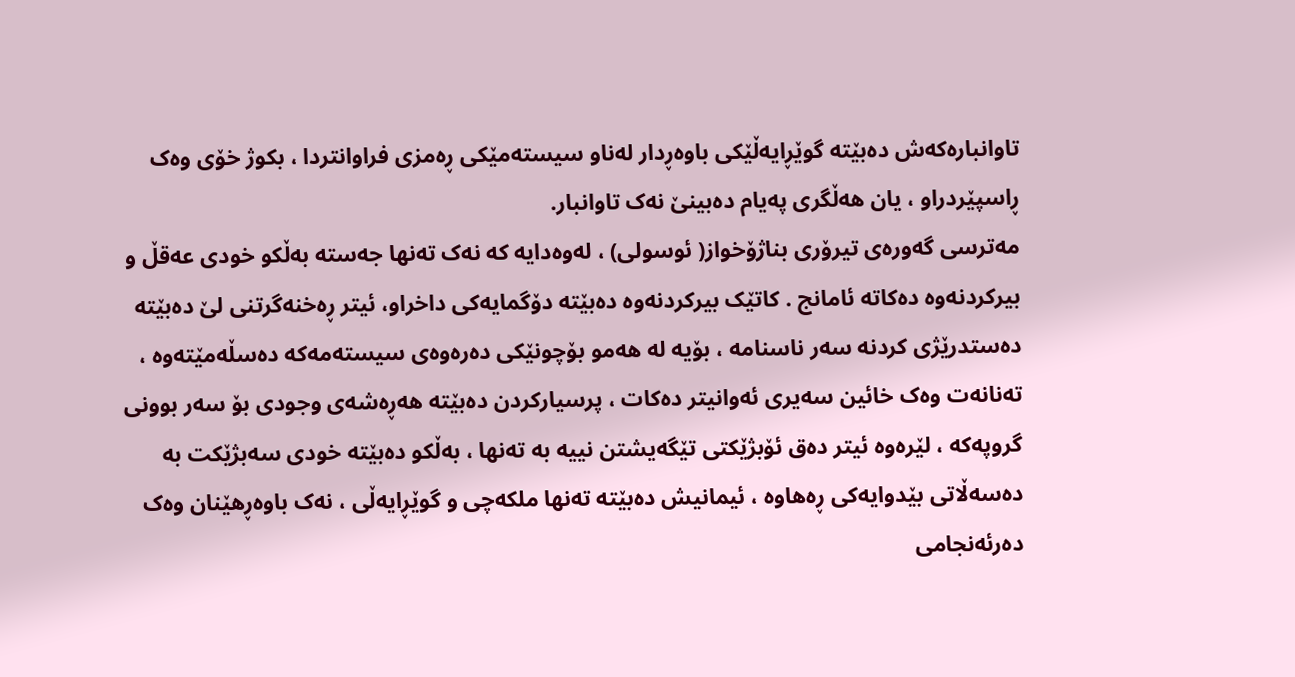تاوانبارەکەش دەبێتە گوێڕایەڵێکی باوەڕدار لەناو سیستەمێکی ڕەمزی فراوانتردا ، بکوژ خۆی وەک ڕاسپێردراو ، یان هەڵگری پەیام دەبینێ نەک تاوانبار.
مەترسی گەورەی تیرۆری بناژۆخواز( ئوسولی) ، لەوەدایە کە نەک تەنها جەستە بەڵکو خودی عەقڵ و بیرکردنەوە دەکاتە ئامانج . کاتێک بیرکردنەوە دەبێتە دۆگمایەکی داخراو، ئیتر ڕەخنەگرتنی لێ دەبێتە دەستدرێژی کردنە سەر ناسنامە ، بۆیە لە هەمو بۆچونێکی دەرەوەی سیستەمەکە دەسڵەمێتەوە ، تەنانەت وەک خائین سەیری ئەوانیتر دەکات ، پرسیارکردن دەبێتە هەڕەشەی وجودی بۆ سەر بوونی گروپەکە ، لێرەوە ئیتر دەق ئۆبژێکتی تێگەیشتن نییە بە تەنها ، بەڵکو دەبێتە خودی سەبژێکت بە دەسەڵاتی بێدوایەکی ڕەهاوە ، ئیمانیش دەبێتە تەنها ملکەچی و گوێڕایەڵی ، نەک باوەڕهێنان وەک دەرئەنجامی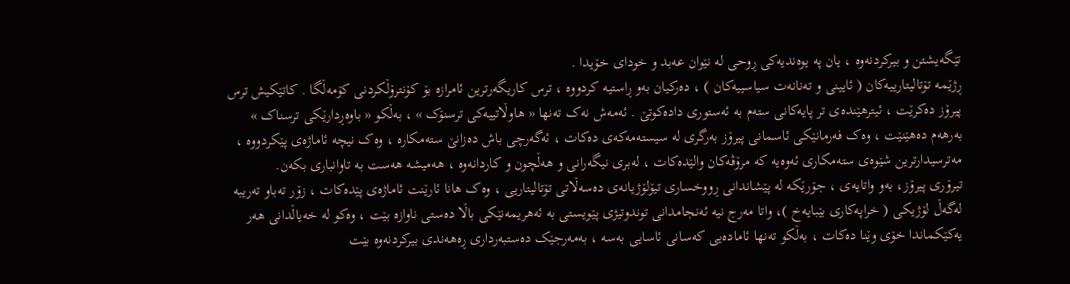تێگەیشتن و بیرکردنەوە ، یان پە یوەندیەکی ڕوحی لە نێوان عەبد و خودای خۆیدا .
ڕژێمە تۆتالیتارییەکان ( ئایینی و تەنانەت سیاسییەکان ) ، دەرکیان بەو ڕاستیە کردووە ، ترس کاریگەرترین ئامرازە بۆ کۆنترۆڵکردنی کۆمەڵگا . کاتێکیش ترس پیرۆز دەکرێت ، ئیترهێندەی تر پایەکانی ستەم بە ئەستوری دادەکوتێ . ئەمەش نەک تەنها « هاوڵاتییەکی ترسنۆک » ، بەڵکو « باوەڕدارێکی ترسناک » بەرهەم دەهێنێت ، وەک فەرمانێکی ئاسمانی پیرۆز بەرگری لە سیستەمەکەی دەکات ، ئەگەرچی باش دەزانێ ستەمکارە ، وەک نیچە ئاماژەی پێکردووە ، مەترسیدارترین شێوەی ستەمکاری ئەوەیە کە مرۆڤەکان والێدەکات ، لەبری نیگەرانی و هەڵچون و کاردانەوە ، هەمیشە هەست بە تاوانباری بکەن.
تیرۆری پیرۆز، بەو واتایەی ، جۆرێکە لە پێشاندانی ڕووخساری تیۆلۆژیانەی دەسەڵاتی تۆتالیتاریی ، وەک هانا ئارێنت ئاماژەی پێدەکات ، زۆر تەباو تەریبە لەگەڵ لۆژیکی ( خراپەکاری بێبایەخ )، واتا مەرج نیە ئەنجامدانی توندوتیژی پێویستی بە ئەهریمەنێکی باڵا دەستی ناوازە بێت ، وەکو لە خەیاڵدانی هەر یەکێکماندا خۆی وێنا دەکات ، بەڵکو تەنها ئامادەیی کەسانی ئاسایی بەسە ، بەمەرجێک دەستبەرداری ڕەهەندی بیرکردنەوە بێت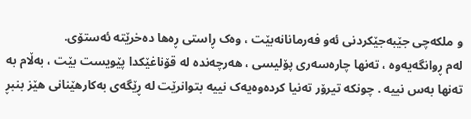و ملکەچی جێبەجێکردنی ئەو فەرمانانەبێت ، وەک ڕاستی ڕەها دەخرێتە ئەستۆی.
لەم ڕوانگەیەوە ، تەنها چارەسەری پۆلیسی ، هەرچەندە لە قۆناغێکدا پێویست بێت ، بەڵام بە تەنها بەس نییە . چونکە تیرۆر تەنیا کردەوەیەک نییە بتوانرێت لە ڕێگەی بەکارهێنانی هێز بنبڕ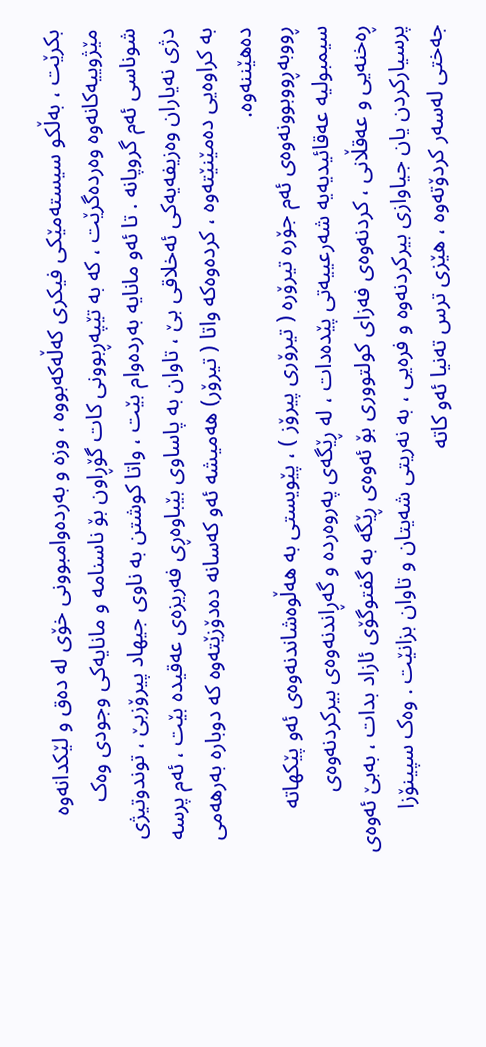بکرێت ، بەڵکو سیستەمێکی فیکری کەڵەکەبووە ، وزە و بەردەوامبوونی خۆی لە دەق و لێکدانەوە مێژوییەکانەوە وەردەگرێت ، کە بە تێپەڕبوونی کات گۆڕاون بۆ ناسنامە و مانایەکی وجودی وەک شوناسی ئەم گروپانە . تا ئەو مانایە بەردەوام بێت ، واتا کوشتن بە ناوی جیهاد پیرۆزبێ ، توندوتیژی دژی نەیاران وەزیفەیەکی ئەخلاقی بێ ، تاوان بە پاساوی بێباوەڕی فەریزەی عەقیدە بێت ، ئەم پرسە بە کراوەیی دەمێنێتەوە ، کردەوەکە واتا ( تیرۆر) هەمیشە ئەو کەسانە دەدۆزێتەوە کە دوبارە بەرهەمی دەهێننەوە.
ڕووبەڕووبوونەوەی ئەم جۆرە تیرۆرە ( تیرۆری پیرۆز ) ، پێویستی بە هەڵوەشاندنەوەی ئەو پێکهاتە سیمبولیە عەقائیدیەیە شەرعییەتی پێدەدات ، لە ڕێگەی پەروەردە و گەڕاندنەوەی بیرکردنەوەی ڕەخنەیی و عەقڵانی ، کردنەوەی فەزای کولتووری بۆ ئەوەی ڕێگە بە گفتوگۆی ئازاد بدات ، بەبێ ئەوەی پرسیارکردن یان جیاوازی بیرکردنەوە و فرەیی ، بە نەریتی شەیتان و تاوان بزانێت . وەک سپینۆزا جەختی لەسەر کردۆتەوە ، هێزی ترس تەنیا ئەو کاتە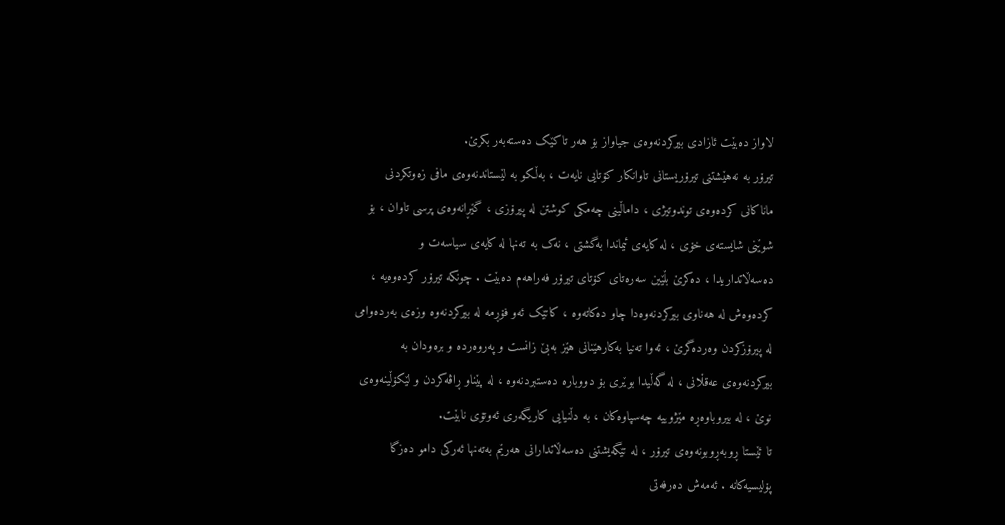لاواز دەبێت ئازادی بیرکردنەوەی جیاواز بۆ هەر تاکێک دەستەبەر بکرێ.
تیرۆر بە نەهێشتنی تیرۆریستانی تاوانکار کۆتایی نایەت ، بەڵکو بە لێستاندنەوەی مافی زەوتکردنی ماناکانی کردەوەی توندوتیژی ، داماڵینی چەمکی کوشتن لە پیرۆزی ، گێڕانەوەی پرسی تاوان ، بۆ شوێنی شایستەی خۆی ، لە کایەی ئیماندا بەگشتی ، نەک بە تەنها لە کایەی سیاسەت و دەسەڵاتداریدا ، دەکرێ بڵێین سەرەتای کۆتای تیرۆر فەراهەم دەبێت . چونکە تیرۆر کردەوەیە ، کردەوەش لە هەناوی بیرکردنەوەدا چاو دەکاتەوە ، کاتێک ئەو فۆڕمە لە بیرکردنەوە وزەی بەردەوامی لە پیرۆزکردن وەردەگرێ ، ئەوا تەنیا بەکارهێنانی هێز بەبێ زانست و پەروەردە و برەودان بە بیرکردنەوەی عەقڵانی ، لە گەڵیدا بوێری بۆ دووبارە دەستبردنەوە ، لە پێناو ڕاڤەکردن و لێکۆڵینەوەی نوێ ، لە بیروباوەڕە مێژوییە چەسپاوەکان ، بە دڵنیایی کاریگەری ئەوتۆی نابێت.
تا ئێستا ڕوبەڕوبونەوەی تیرۆر ، لە تێگەیشتنی دەسەڵاتدارانی هەرێم بەتەنها ئەرکی دامو دەزگا پۆلیسیەکانە . ئەمەش دەرفەتی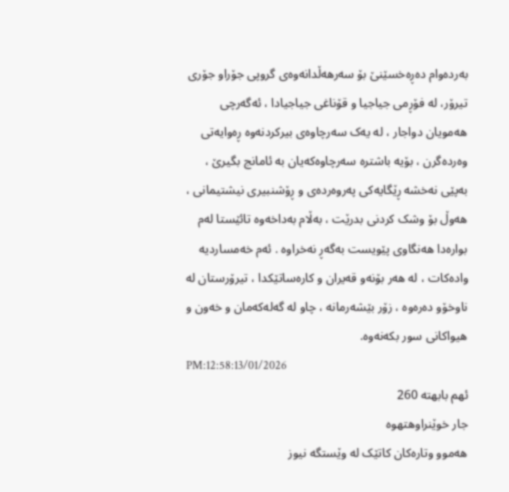بەردەوام دەڕەخسێنێ بۆ سەرهەڵدانەوەی گروپی جۆراو جۆری تیرۆر، لە فۆڕمی جیاجیا و قۆناغی جیاجیادا ، ئەگەرچی هەمویان دواجار ، لە یەک سەرچاوەی بیرکردنەوە ڕەوایەتی وەردەگرن ، بۆیە باشترە سەرچاوەکەیان بە ئامانج بگیرێ ، بەپێی نەخشە ڕێگایەکی پەروەردەی و ڕۆشنبیری نیشتیمانی ، هەوڵ بۆ وشک کردنی بدرێت ، بەڵام بەداخەوە تائێستا لەم بوارەدا هەنگاوی پێویست بەگەڕ نەخراوە . ئەم خەمساردیە وادەکات ، لە هەر بۆنەو قەیران و کارەساتێکدا ، تیرۆرستان لە ناوخۆو دەرەوە ، زۆر بێشەرمانە ، چاو لە گەلەکەمان و خەون و هیواکانی سور بکەنەوە.
PM:12:58:13/01/2026
ئهم بابهته 260
جار خوێنراوهتهوه
هەموو وتارەکان کاتێک لە وێستگە نیوز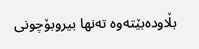بڵاودەبێتەوە تەنها بیروبۆچونی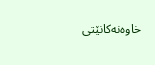خاوەنەکانێتی